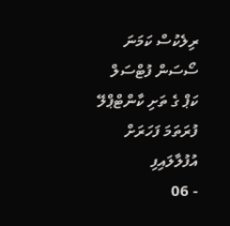ރިލެކުސް ކަމަނަ ސޯސަން ފުޓްސަލް ކަޕް ގެ ތަށި ކާންޓްޕްލޭ ފުރަތަމަ ފަހަރަށް އުފުލާލައިފި
- 06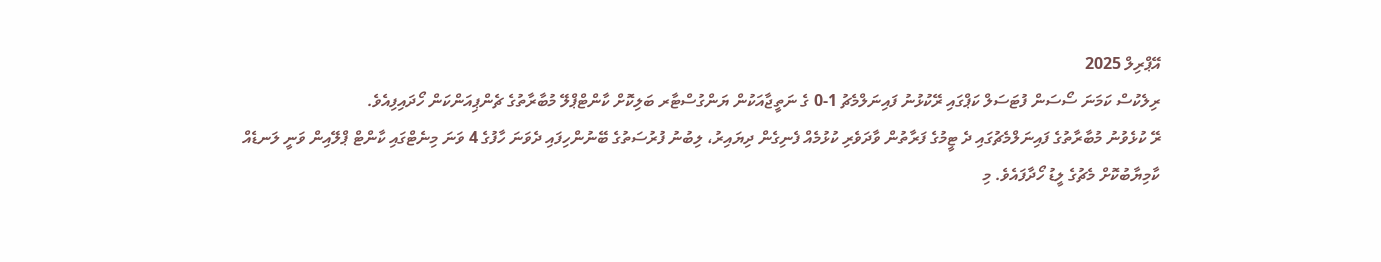އޭޕްރިލް 2025
ރިލެކުސް ކަމަނަ ސޯސަން ފުޓަސަލް ކަޕްގައި ރޭކުޅުނު ފައިނަލްމެޗު 1-0 ގެ ނަތީޖާއަކުން ޔަންގުސްޓާރ ބަލިކޮށް ކާންޓްޕްލޭ މުބާރާތުގެ ޗެންޕިއަންކަން ހޯދައިފިއެވެ.
ރޭ ކުޅެވުނު މުބާރާތުގެ ފައިނަލްމެޗުގައި ދެ ޓީމުގެ ފަރާތުން ވާދަވެރި ކުޅުމެއް ފެނިގެން ދިޔައިރު، ލިބުނު ފުރުސަތުގެ ބޭނުންހިފައި ދެވަނަ ހާފުގެ 4 ވަނަ މިނެޓްގައި ކާންޓް ޕްލޭއިން ވަނީ ލަނޑެއް ކާމިޔާބުކޮށް މެޗުގެ ލީޑު ހޯދާފައެވެ. މި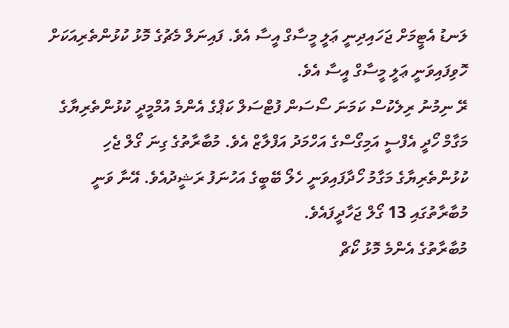ލަނޑު އެޓީމަށް ޖަހައިދިނީ ޢަލީ މީސާގް އީސާ އެވެ. ފައިނަލް މެޗުގެ މޮޅު ކުޅުންތެރިއަކަށް ހޮވިފައިވަނީ ޢަލީ މީސާގް އީސާ އެވެ.
ރޭ ނިމުނު ރިލެކުސް ކަމަނަ ސޯސަން ފުޓްސަލް ކަޕްގެ އެންމެ އުމްމީދީ ކުޅުންތެރިޔާގެ މަގާމް ހޯދީ އެފްސީ އަމިގޯސްގެ އަހްމަދު އަފްލާޒް އެވެ. މުބާރާތުގެ ގިނަ ގޯލް ޖެހި ކުޅުންތެރިޔާގެ މަގާމު ހޯދާފައިވަނީ ހެލޯ ބޭބީގެ އަހުނަފު ރަޝީދުއެވެ. އޭނާ ވަނީ މުބާރާތުގައި 13 ގޯލް ޖަހާދީފައެވެ.
މުބާރާތުގެ އެންމެ މޮޅު ކޯޗް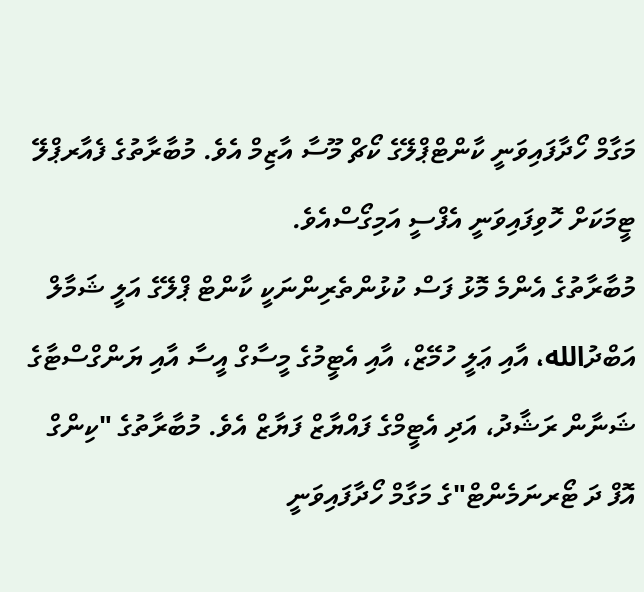މަގާމް ހޯދާފައިވަނީ ކާންޓްޕްލޭގެ ކޯޗް މޫސާ އާޒިމް އެވެ. މުބާރާތުގެ ފެއާރޕްލޭ ޓީމަކަށް ހޮވިފައިވަނީ އެފްސީ އަމިގޯސްއެވެ.
މުބާރާތުގެ އެންމެ މޮޅު ފަސް ކުޅުންތެރިންނަކީ ކާންޓް ޕްލޭގެ އަލީ ޝަމާލް އަބްދުالله، އާއި ޢަލީ ހުމޭޒް، އާއި އެޓީމުގެ މީސާގް އީސާ އާއި ޔަންގްސްޓާގެ ޝަނާން ރަޝާދު، އަދި އެޓީމްގެ ފައްޔާޒް ފަޔާޒް އެވެ. މުބާރާތުގެ "ކިންގް އޮފް ދަ ޓޯރނަމެންޓް"ގެ މަގާމް ހޯދާފައިވަނީ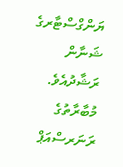ޔަންގްސްޓާރގެ ޝަނާން ރަޝާދުއެވެ.
މުބާރާތުގެ ރަނަރސްއަޕް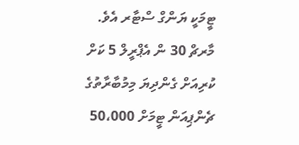ޓީމަކީ ޔަންގް ސްޓާރ އެވެ.
މާރޗް 30 ން އެޕްރީލް 5 ކަށް ކުރިއަށް ގެންދިޔަ މިމުބާރާތުގެ ޗެންޕިއަން ޓީމަށް 50،000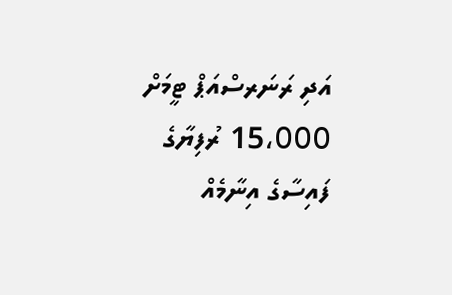އަދި ރަނަރސްއަޕް ޓީމަށް 15،000 ރުފިޔާގެ ފައިސާގެ އިނާމެއް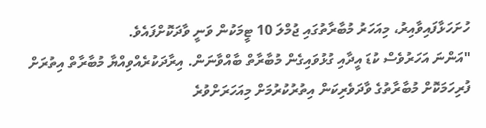ހުށަހަޅާފައިވާއިރު، މިއަހަރު މުބާރާތުގައި ޖުމްލަ 10 ޓީމަކުން ވަނީ ވާދަކޮށްފައެވެ.
"އަންނަ އަހަރުވެސް ކުޑަ އީދާއި ގުޅުވައިގެން މުބާރާތް ބާއްވާނަން. އިރާދަކުރެއްވިއްޔާ މުބާރާތް އިތުރަށް ފުރިހަމަކޮށް މުބާރާތުގެ ވާދަވެރިކަން އިތުރުކުރުމަށް މިއަހަރަށްވުރެ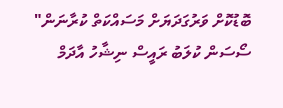ބޮޑުކޮށް ވަރުގަދަޔަށް މަސައްކަތް ކުރާނަން" ސޯސަން ކުލަބު ރައީސް ނިޝާހު އާދަމް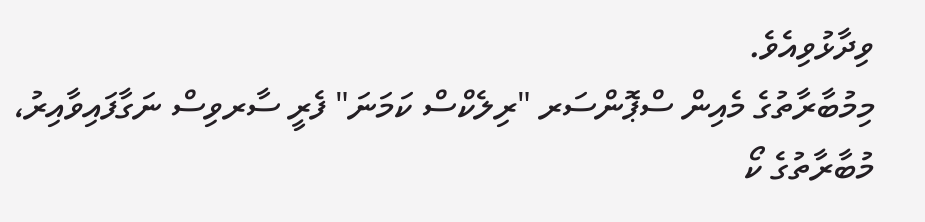ވިދާޅުވިއެވެ.
މިމުބާރާތުގެ މެއިން ސްޕޮންސަރ "ރިލެކްސް ކަމަނަ" ފެރީ ސާރވިސް ނަގާފައިވާއިރު، މުބާރާތުގެ ކޯ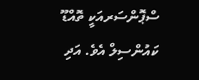ސްޕޮންސަރއަކީ ތޮއްޑޫ ކައުންސިލް އެވެ. އަދި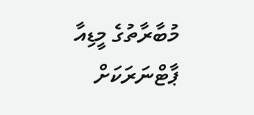މުބާރާތުގެ މީޑިއާ ޕާޓްނަރަކަށް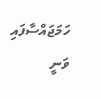ހަމަޖައްސާފައި ވަނީ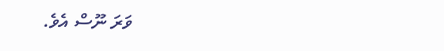ވަރަ ނޫސް އެވެ.